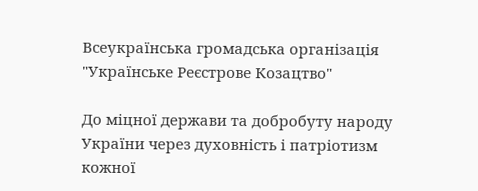Всеукраїнська громадська організація
"Українське Реєстрове Козацтво"

До міцної держави та добробуту народу України через духовність і патріотизм кожної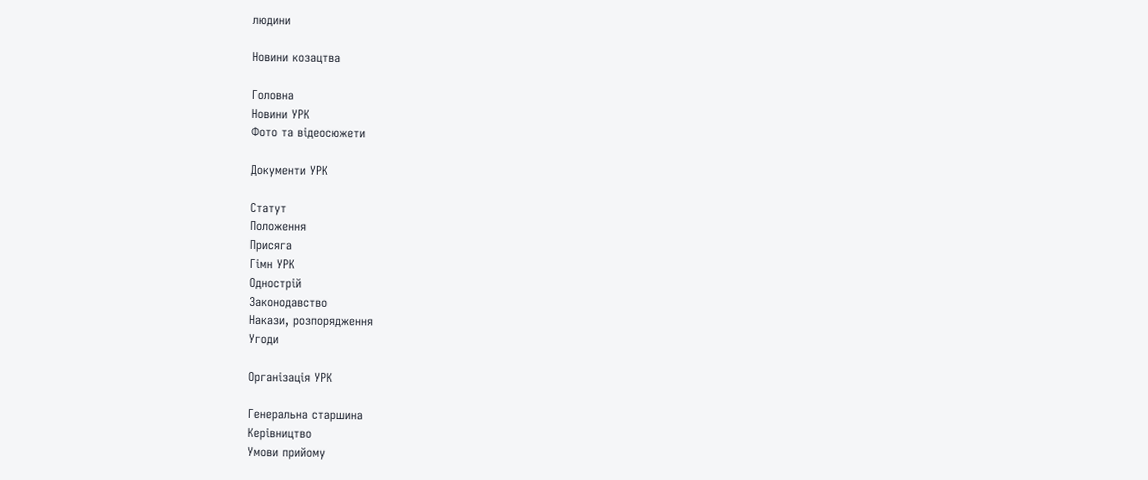людини

Новини козацтва

Головна
Новини УРК
Фото та відеосюжети

Документи УРК

Статут
Положення
Присяга
Гімн УРК
Однострій
Законодавство
Накази, розпорядження
Угоди

Організація УРК

Генеральна старшина
Керівництво
Умови прийому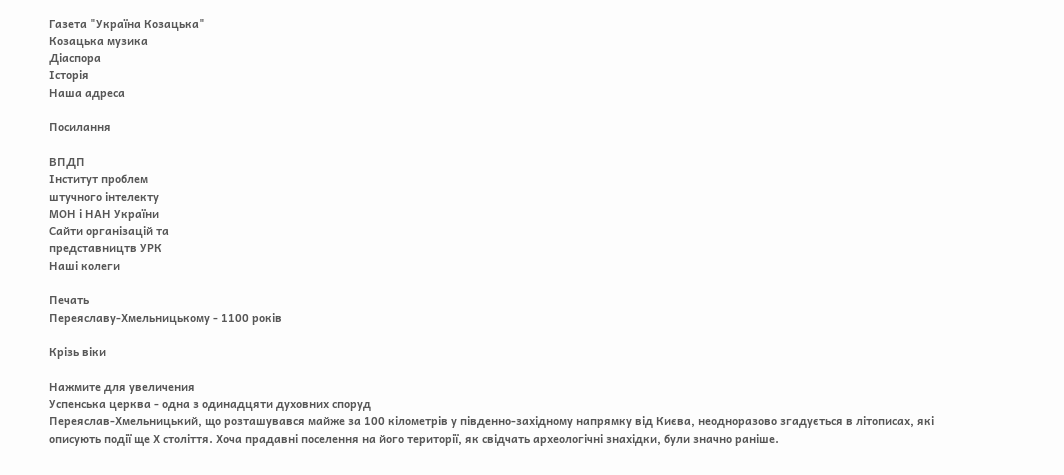Газета "Україна Козацька"
Козацька музика
Діаспора
Історія
Наша адреса

Посилання

ВПДП
Інститут проблем
штучного інтелекту
МОН і НАН України
Сайти організацій та
представництв УРК
Наші колеги

Печать
Переяславу-Хмельницькому - 1100 років

Крізь віки

Нажмите для увеличения
Успенська церква - одна з одинадцяти духовних споруд
Переяслав-Хмельницький, що розташувався майже за 100 кілометрів у південно-західному напрямку від Києва, неодноразово згадується в літописах, які описують події ще Х століття. Хоча прадавні поселення на його території, як свідчать археологічні знахідки, були значно раніше.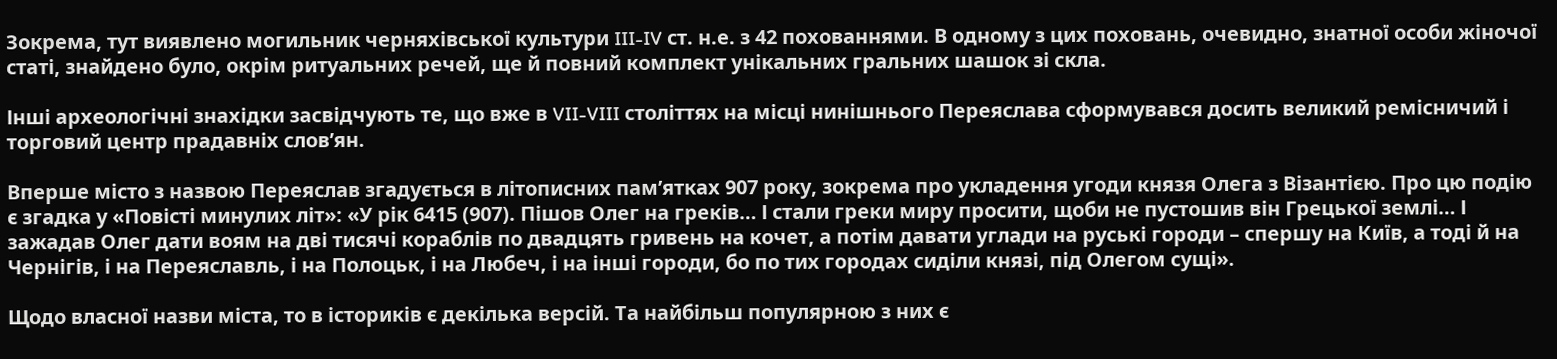Зокрема, тут виявлено могильник черняхівської культури III-IV ст. н.е. з 42 похованнями. В одному з цих поховань, очевидно, знатної особи жіночої статі, знайдено було, окрім ритуальних речей, ще й повний комплект унікальних гральних шашок зі скла.

Інші археологічні знахідки засвідчують те, що вже в VII-VIII століттях на місці нинішнього Переяслава сформувався досить великий ремісничий і торговий центр прадавніх слов’ян.

Вперше місто з назвою Переяслав згадується в літописних пам’ятках 907 року, зокрема про укладення угоди князя Олега з Візантією. Про цю подію є згадка у «Повісті минулих літ»: «У рік 6415 (907). Пішов Олег на греків… І стали греки миру просити, щоби не пустошив він Грецької землі… І зажадав Олег дати воям на дві тисячі кораблів по двадцять гривень на кочет, а потім давати углади на руські городи – спершу на Київ, а тоді й на Чернігів, і на Переяславль, і на Полоцьк, і на Любеч, і на інші городи, бо по тих городах сиділи князі, під Олегом сущі».

Щодо власної назви міста, то в істориків є декілька версій. Та найбільш популярною з них є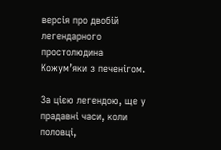версія про двобій легендарного простолюдина Кожум’яки з печенігом.

За цією легендою, ще у прадавні часи, коли половці,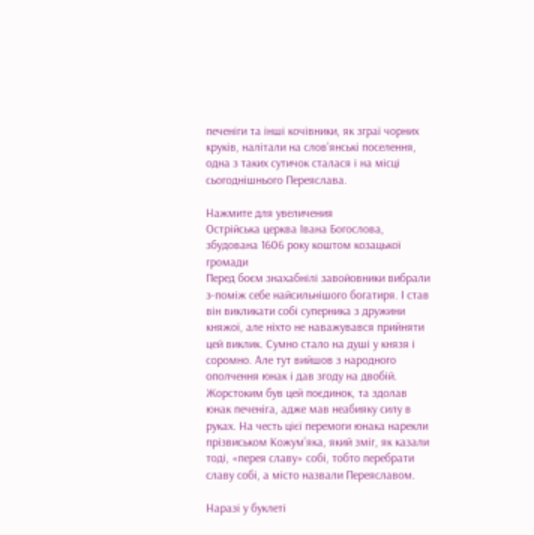печеніги та інші кочівники, як зграї чорних круків, налітали на слов’янські поселення, одна з таких сутичок сталася і на місці сьогоднішнього Переяслава.

Нажмите для увеличения
Острійська церква Івана Богослова, збудована 1606 року коштом козацької громади
Перед боєм знахабнілі завойовники вибрали з-поміж себе найсильнішого богатиря. І став він викликати собі суперника з дружини княжої, але ніхто не наважувався прийняти цей виклик. Сумно стало на душі у князя і соромно. Але тут вийшов з народного ополчення юнак і дав згоду на двобій. Жорстоким був цей поєдинок, та здолав юнак печеніга, адже мав неабияку силу в руках. На честь цієї перемоги юнака нарекли прізвиськом Кожум’яка, який зміг, як казали тоді, «перея славу» собі, тобто перебрати славу собі, а місто назвали Переяславом.

Наразі у буклеті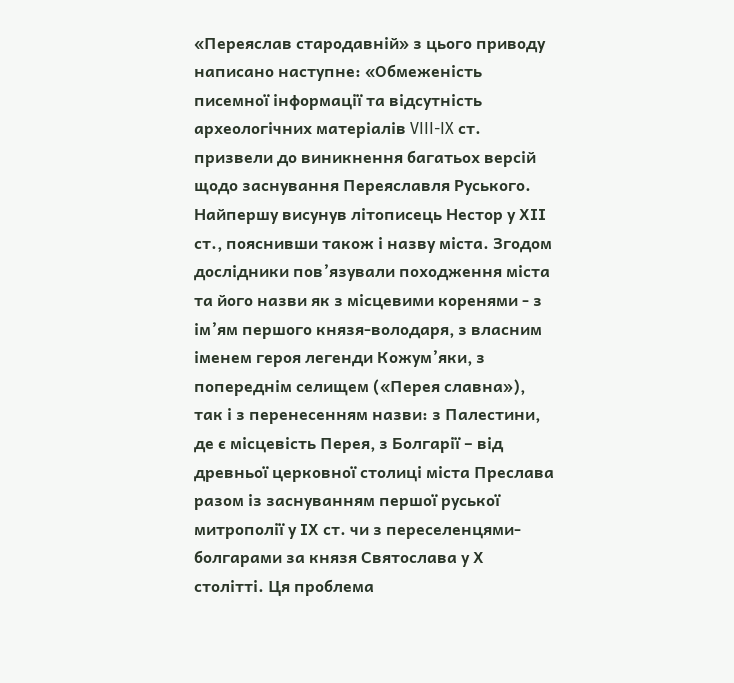«Переяслав стародавній» з цього приводу написано наступне: «Обмеженість писемної інформації та відсутність археологічних матеріалів VIII-IX ст. призвели до виникнення багатьох версій щодо заснування Переяславля Руського. Найпершу висунув літописець Нестор у ХІІ ст., пояснивши також і назву міста. Згодом дослідники пов’язували походження міста та його назви як з місцевими коренями - з ім’ям першого князя-володаря, з власним іменем героя легенди Кожум’яки, з попереднім селищем («Перея славна»), так і з перенесенням назви: з Палестини, де є місцевість Перея, з Болгарії – від древньої церковної столиці міста Преслава разом із заснуванням першої руської митрополії у ІХ ст. чи з переселенцями-болгарами за князя Святослава у Х столітті. Ця проблема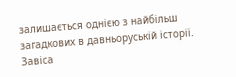залишається однією з найбільш загадкових в давньоруській історії. Завіса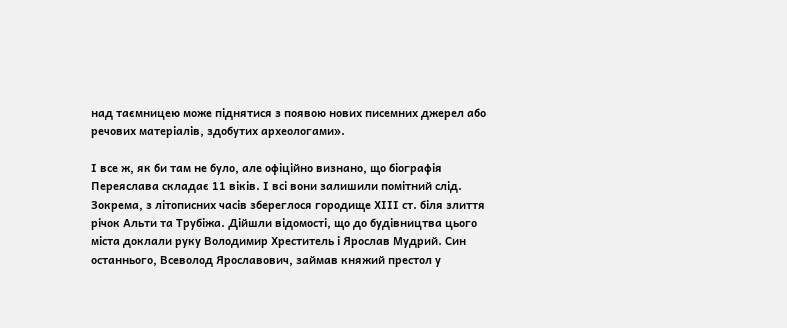над таємницею може піднятися з появою нових писемних джерел або речових матеріалів, здобутих археологами».

І все ж, як би там не було, але офіційно визнано, що біографія Переяслава складає 11 віків. І всі вони залишили помітний слід. Зокрема, з літописних часів збереглося городище ХІІІ ст. біля злиття річок Альти та Трубіжа. Дійшли відомості, що до будівництва цього міста доклали руку Володимир Хреститель і Ярослав Мудрий. Син останнього, Всеволод Ярославович, займав княжий престол у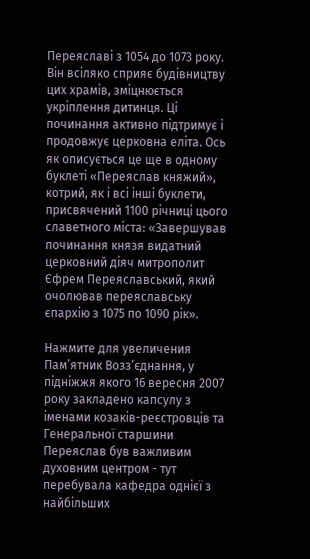Переяславі з 1054 до 1073 року. Він всіляко сприяє будівництву цих храмів, зміцнюється укріплення дитинця. Ці починання активно підтримує і продовжує церковна еліта. Ось як описується це ще в одному буклеті «Переяслав княжий», котрий, як і всі інші буклети, присвячений 1100 річниці цього славетного міста: «Завершував починання князя видатний церковний діяч митрополит Єфрем Переяславський, який очолював переяславську єпархію з 1075 по 1090 рік».

Нажмите для увеличения
Пам’ятник Возз’єднання, у підніжжя якого 16 вересня 2007 року закладено капсулу з іменами козаків-реєстровців та Генеральної старшини
Переяслав був важливим духовним центром - тут перебувала кафедра однієї з найбільших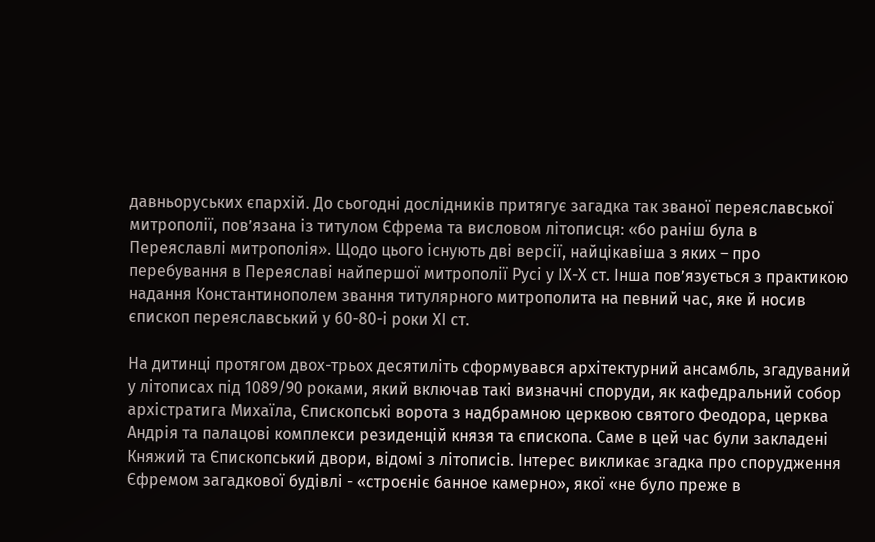давньоруських єпархій. До сьогодні дослідників притягує загадка так званої переяславської митрополії, пов’язана із титулом Єфрема та висловом літописця: «бо раніш була в Переяславлі митрополія». Щодо цього існують дві версії, найцікавіша з яких – про перебування в Переяславі найпершої митрополії Русі у ІХ-Х ст. Інша пов’язується з практикою надання Константинополем звання титулярного митрополита на певний час, яке й носив єпископ переяславський у 60-80-і роки ХІ ст.

На дитинці протягом двох-трьох десятиліть сформувався архітектурний ансамбль, згадуваний у літописах під 1089/90 роками, який включав такі визначні споруди, як кафедральний собор архістратига Михаїла, Єпископські ворота з надбрамною церквою святого Феодора, церква Андрія та палацові комплекси резиденцій князя та єпископа. Саме в цей час були закладені Княжий та Єпископський двори, відомі з літописів. Інтерес викликає згадка про спорудження Єфремом загадкової будівлі - «строєніє банное камерно», якої «не було преже в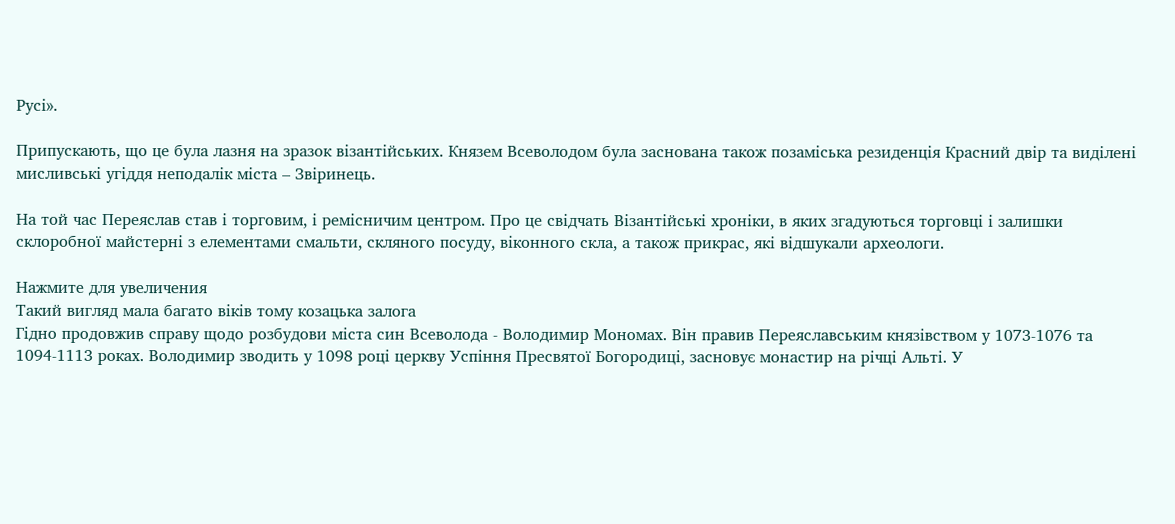Русі».

Припускають, що це була лазня на зразок візантійських. Князем Всеволодом була заснована також позаміська резиденція Красний двір та виділені мисливські угіддя неподалік міста – Звіринець.

На той час Переяслав став і торговим, і ремісничим центром. Про це свідчать Візантійські хроніки, в яких згадуються торговці і залишки склоробної майстерні з елементами смальти, скляного посуду, віконного скла, а також прикрас, які відшукали археологи.

Нажмите для увеличения
Такий вигляд мала багато віків тому козацька залога
Гідно продовжив справу щодо розбудови міста син Всеволода - Володимир Мономах. Він правив Переяславським князівством у 1073-1076 та 1094-1113 роках. Володимир зводить у 1098 році церкву Успіння Пресвятої Богородиці, засновує монастир на річці Альті. У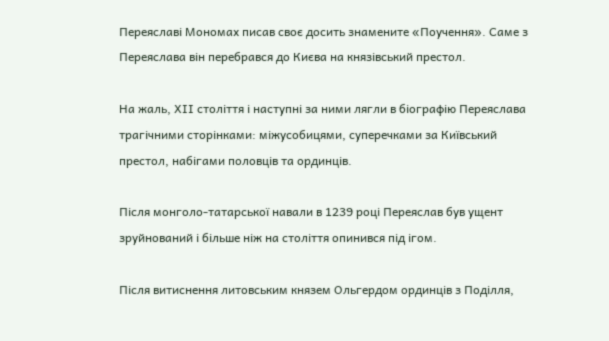Переяславі Мономах писав своє досить знамените «Поучення». Саме з Переяслава він перебрався до Києва на князівський престол.

На жаль, ХІІ століття і наступні за ними лягли в біографію Переяслава трагічними сторінками: міжусобицями, суперечками за Київський престол, набігами половців та ординців.

Після монголо-татарської навали в 1239 році Переяслав був ущент зруйнований і більше ніж на століття опинився під ігом.

Після витиснення литовським князем Ольгердом ординців з Поділля,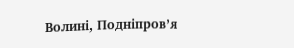Волині, Подніпров’я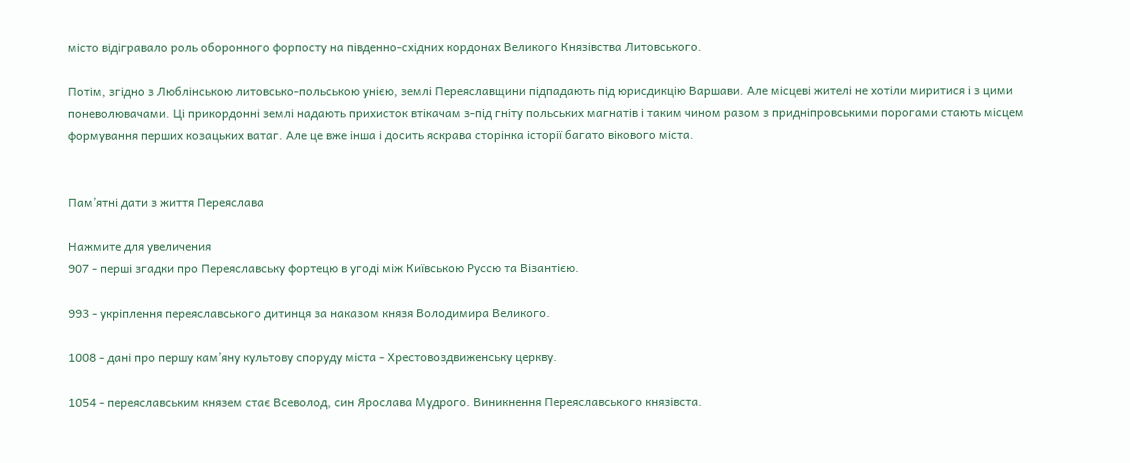місто відігравало роль оборонного форпосту на південно-східних кордонах Великого Князівства Литовського.

Потім, згідно з Люблінською литовсько-польською унією, землі Переяславщини підпадають під юрисдикцію Варшави. Але місцеві жителі не хотіли миритися і з цими поневолювачами. Ці прикордонні землі надають прихисток втікачам з-під гніту польських магнатів і таким чином разом з придніпровськими порогами стають місцем формування перших козацьких ватаг. Але це вже інша і досить яскрава сторінка історії багато вікового міста.


Пам’ятні дати з життя Переяслава

Нажмите для увеличения
907 - перші згадки про Переяславську фортецю в угоді між Київською Руссю та Візантією.

993 - укріплення переяславського дитинця за наказом князя Володимира Великого.

1008 - дані про першу кам’яну культову споруду міста - Хрестовоздвиженську церкву.

1054 - переяславським князем стає Всеволод, син Ярослава Мудрого. Виникнення Переяславського князівста.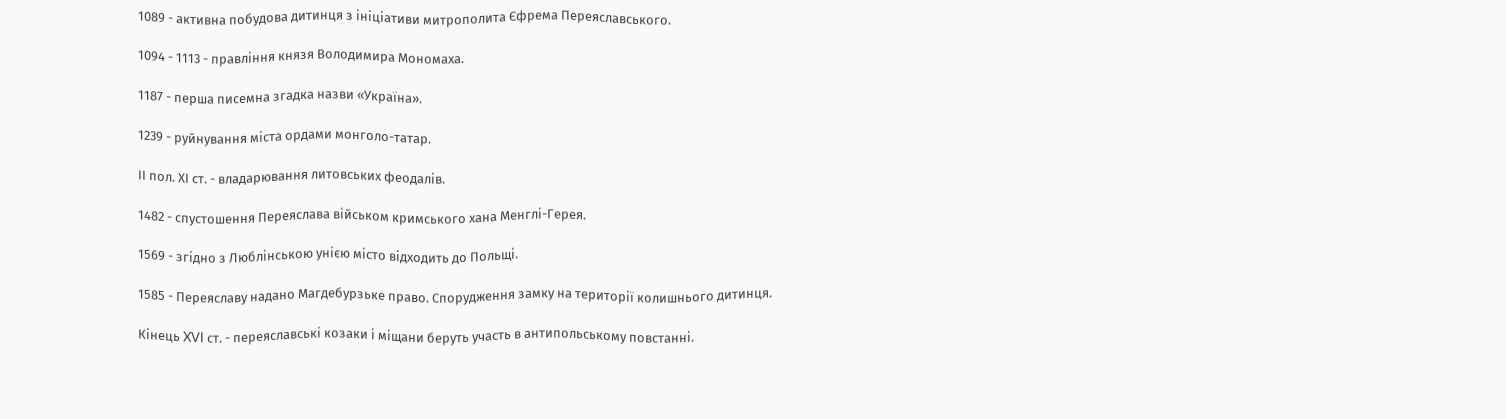1089 - активна побудова дитинця з ініціативи митрополита Єфрема Переяславського.

1094 - 1113 - правління князя Володимира Мономаха.

1187 - перша писемна згадка назви «Україна».

1239 - руйнування міста ордами монголо-татар.

ІІ пол. ХІ ст. - владарювання литовських феодалів.

1482 - спустошення Переяслава військом кримського хана Менглі-Герея.

1569 - згідно з Люблінською унією місто відходить до Польщі.

1585 - Переяславу надано Магдебурзьке право. Спорудження замку на території колишнього дитинця.

Кінець XVI ст. - переяславські козаки і міщани беруть участь в антипольському повстанні.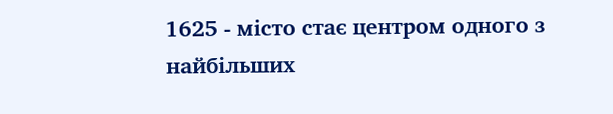1625 - місто стає центром одного з найбільших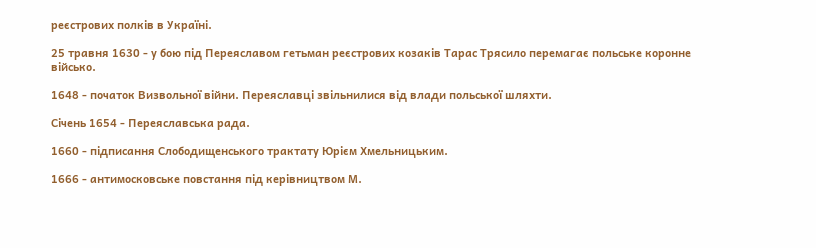реєстрових полків в Україні.

25 травня 1630 - у бою під Переяславом гетьман реєстрових козаків Тарас Трясило перемагає польське коронне військо.

1648 - початок Визвольної війни. Переяславці звільнилися від влади польської шляхти.

Січень 1654 - Переяславська рада.

1660 - підписання Слободищенського трактату Юрієм Хмельницьким.

1666 - антимосковське повстання під керівництвом М.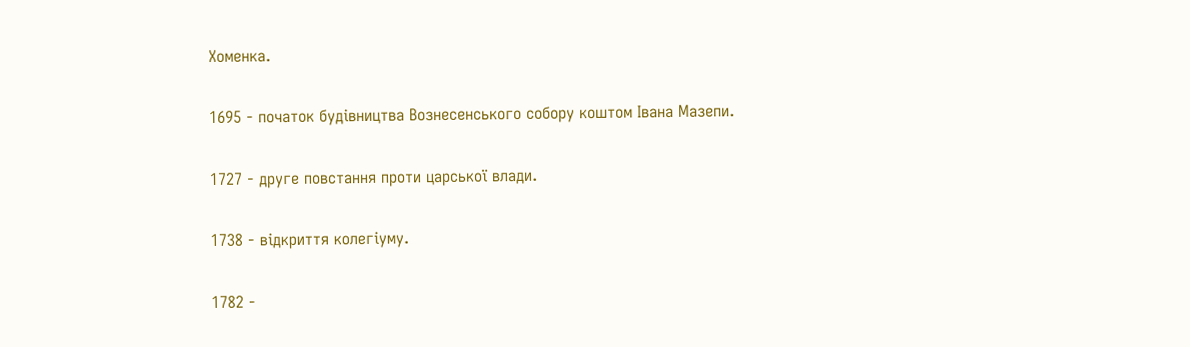Хоменка.

1695 - початок будівництва Вознесенського собору коштом Івана Мазепи.

1727 - друге повстання проти царської влади.

1738 - відкриття колегіуму.

1782 -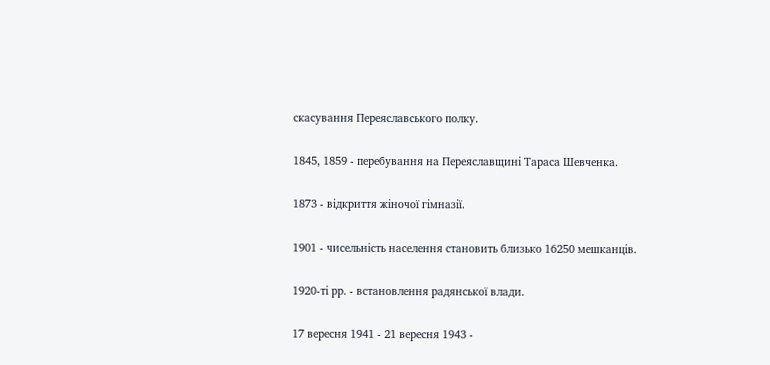скасування Переяславського полку.

1845, 1859 - перебування на Переяславщині Тараса Шевченка.

1873 - відкриття жіночої гімназії.

1901 - чисельність населення становить близько 16250 мешканців.

1920-ті рр. - встановлення радянської влади.

17 вересня 1941 - 21 вересня 1943 -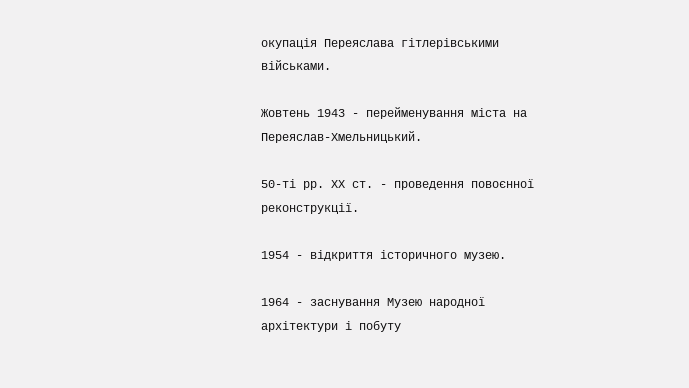окупація Переяслава гітлерівськими військами.

Жовтень 1943 - перейменування міста на Переяслав-Хмельницький.

50-ті рр. ХХ ст. - проведення повоєнної реконструкції.

1954 - відкриття історичного музею.

1964 - заснування Музею народної архітектури і побуту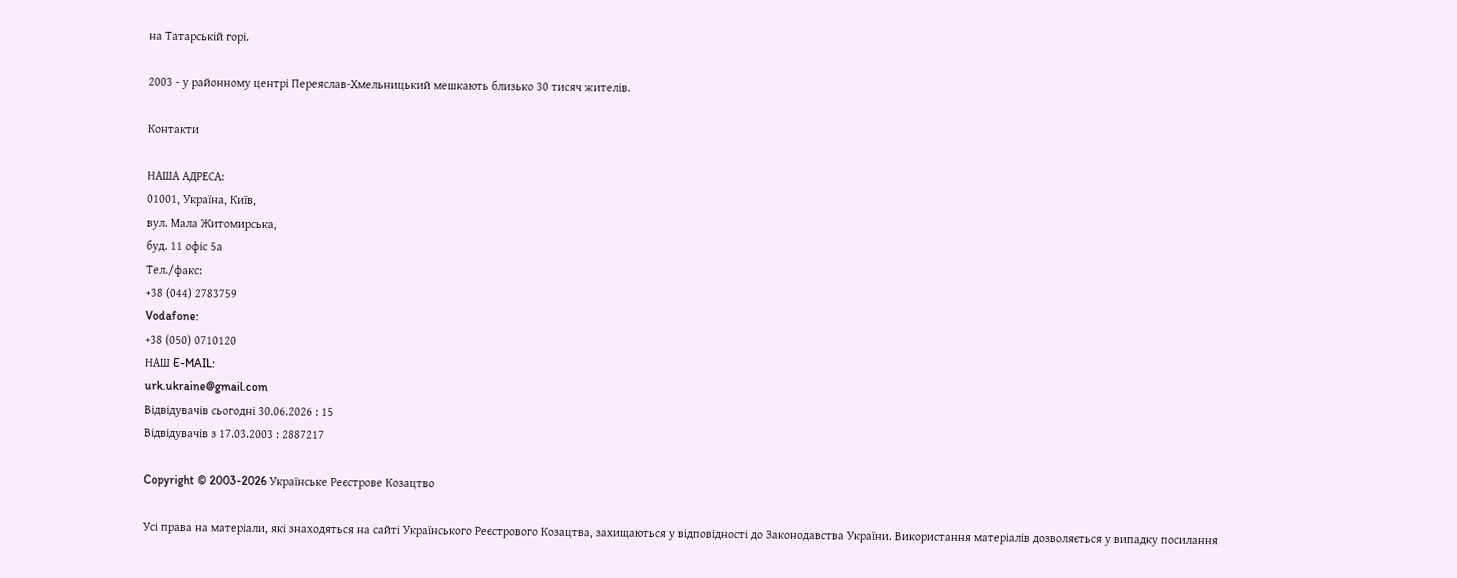на Татарській горі.

2003 - у районному центрі Переяслав-Хмельницький мешкають близько 30 тисяч жителів.

Контакти

НАША АДРЕСА:
01001, Україна, Київ,
вул. Мала Житомирська,
буд. 11 офiс 5а
Тел./факс:
+38 (044) 2783759
Vodafone:
+38 (050) 0710120
НАШ E-MAIL:
urk.ukraine@gmail.com
Вiдвiдувачiв сьогоднi 30.06.2026 : 15
Вiдвiдувачiв з 17.03.2003 : 2887217

Copyright © 2003-2026 Українське Реєстрове Козацтво

Усi права на матерiали, якi знаходяться на сайтi Українського Реєстрового Козацтва, захищаються у вiдповiдностi до Законодавства України. Використання матерiалiв дозволяється у випадку посилання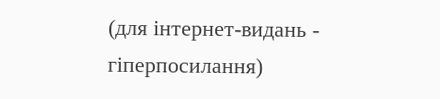(для iнтернет-видань - гiперпосилання)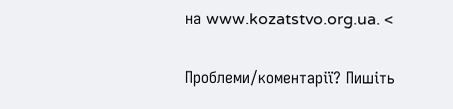на www.kozatstvo.org.ua. <

Проблеми/коментарiї? Пишiть